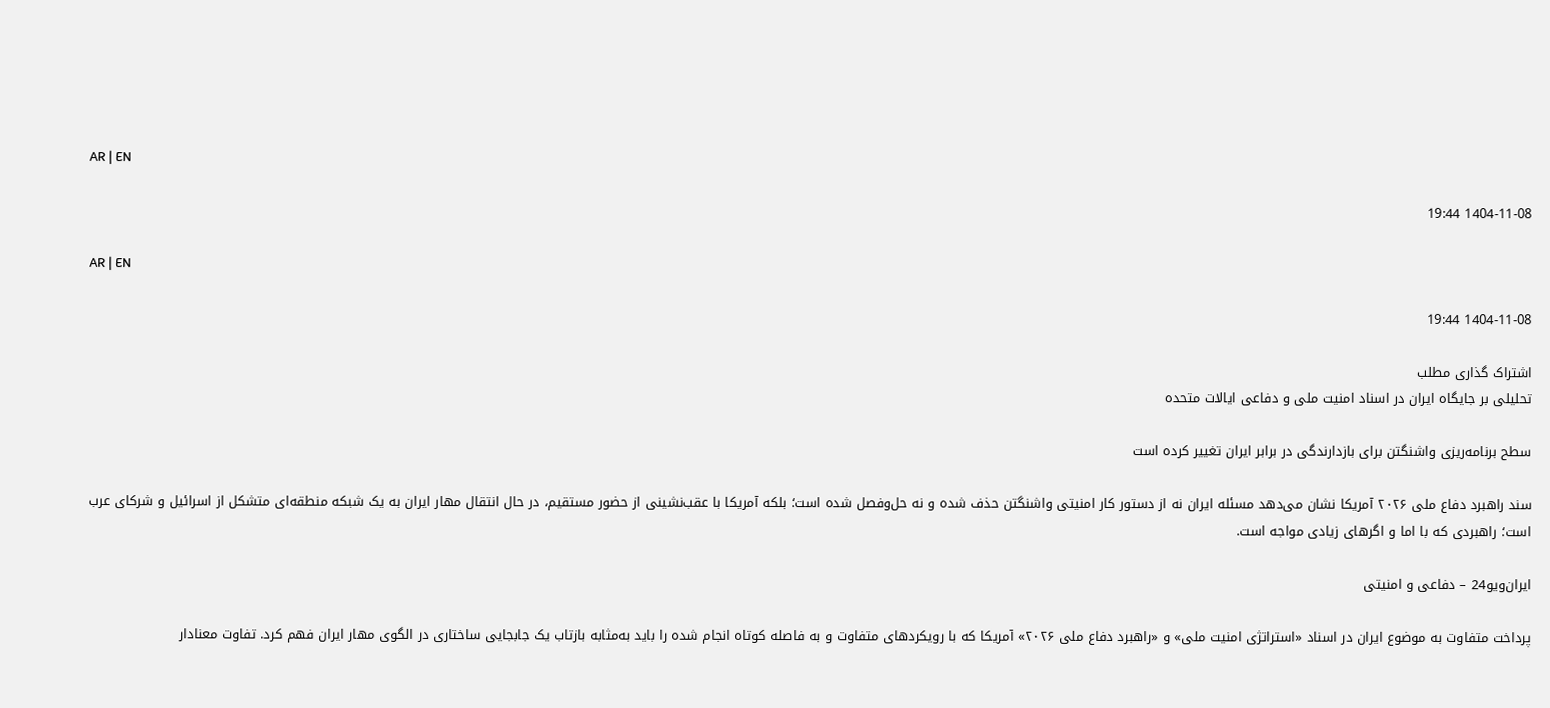AR | EN

1404-11-08 19:44

AR | EN

1404-11-08 19:44

اشتراک گذاری مطلب
تحلیلی بر جایگاه ایران در اسناد امنیت ملی و دفاعی ایالات متحده

سطح برنامه‌ریزی واشنگتن برای بازدارندگی در برابر ایران تغییر کرده است

سند راهبرد دفاع ملی ۲۰۲۶ آمریکا نشان می‌دهد مسئله ایران نه از دستور کار امنیتی واشنگتن حذف شده و نه حل‌وفصل شده است؛ بلکه آمریکا با عقب‌نشینی از حضور مستقیم، در حال انتقال مهار ایران به یک شبکه منطقه‌ای متشکل از اسرائیل و شرکای عرب است؛ راهبردی که با اما و اگرهای زیادی مواجه است.

ایران‌ویو24 – دفاعی و امنیتی

پرداخت متفاوت به موضوع ایران در اسناد «استراتژی امنیت ملی» و «راهبرد دفاع ملی ۲۰۲۶» آمریکا که با رویکردهای متفاوت و به فاصله کوتاه انجام شده را باید به‌مثابه بازتاب یک جابجایی ساختاری در الگوی مهار ایران فهم کرد. تفاوت معنادار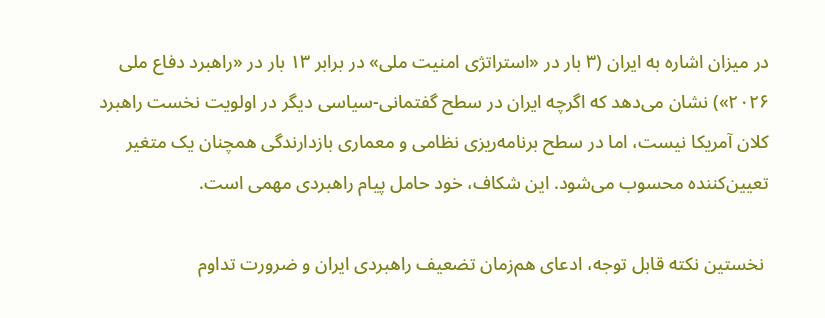در میزان اشاره به ایران (۳ بار در «استراتژی امنیت ملی» در برابر ۱۳ بار در «راهبرد دفاع ملی ۲۰۲۶») نشان می‌دهد که اگرچه ایران در سطح گفتمانی-سیاسی دیگر در اولویت نخست راهبرد کلان آمریکا نیست، اما در سطح برنامه‌ریزی نظامی و معماری بازدارندگی همچنان یک متغیر تعیین‌کننده محسوب می‌شود. این شکاف، خود حامل پیام راهبردی مهمی است.

 نخستین نکته قابل توجه، ادعای هم‌زمان تضعیف راهبردی ایران و ضرورت تداوم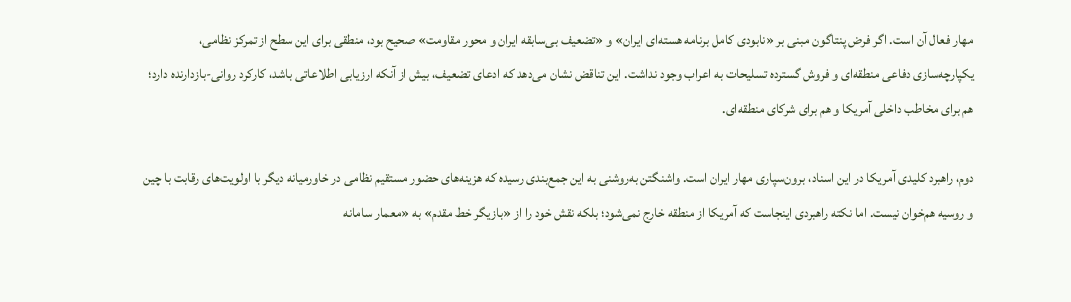مهار فعال آن است. اگر فرض پنتاگون مبنی بر «نابودی کامل برنامه هسته‌ای ایران» و «تضعیف بی‌سابقه ایران و محور مقاومت» صحیح بود، منطقی برای این سطح از تمرکز نظامی، یکپارچه‌سازی دفاعی منطقه‌ای و فروش گسترده تسلیحات به اعراب وجود نداشت. این تناقض نشان می‌دهد که ادعای تضعیف، بیش از آنکه ارزیابی اطلاعاتی باشد، کارکرد روانی-بازدارنده دارد؛ هم برای مخاطب داخلی آمریکا و هم برای شرکای منطقه‌ای.

دوم، راهبرد کلیدی آمریکا در این اسناد، برون‌سپاری مهار ایران است. واشنگتن به‌روشنی به این جمع‌بندی رسیده که هزینه‌های حضور مستقیم نظامی در خاورمیانه دیگر با اولویت‌های رقابت با چین و روسیه هم‌خوان نیست. اما نکته راهبردی اینجاست که آمریکا از منطقه خارج نمی‌شود؛ بلکه نقش خود را از «بازیگر خط مقدم» به «معمار سامانه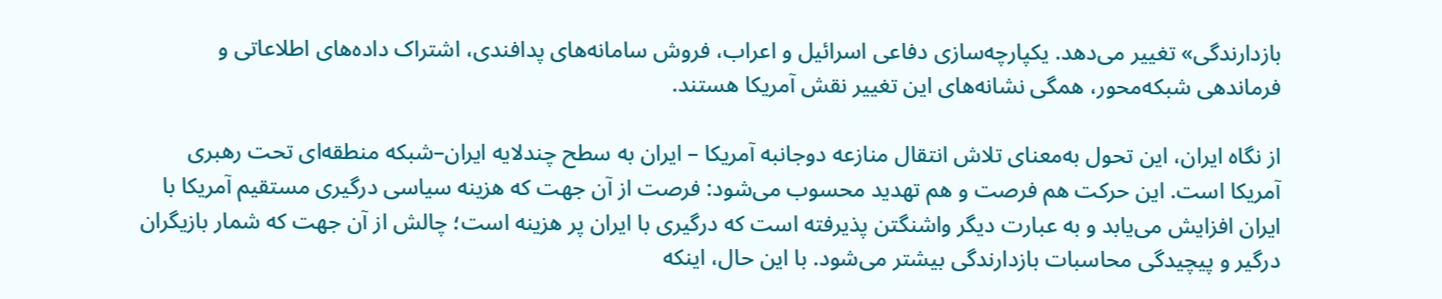بازدارندگی» تغییر می‌دهد. یکپارچه‌سازی دفاعی اسرائیل و اعراب، فروش سامانه‌های پدافندی، اشتراک داده‌های اطلاعاتی و فرماندهی شبکه‌محور، همگی نشانه‌های این تغییر نقش آمریکا هستند.

از نگاه ایران، این تحول به‌معنای تلاش انتقال منازعه دوجانبه آمریکا – ایران به سطح چندلایه ایران–شبکه منطقه‌ای تحت رهبری آمریکا است. این حرکت هم فرصت و هم تهدید محسوب می‌شود: فرصت از آن جهت که هزینه سیاسی درگیری مستقیم آمریکا با ایران افزایش می‌یابد و به عبارت دیگر واشنگتن پذیرفته است که درگیری با ایران پر هزینه است؛ چالش از آن جهت که شمار بازیگران درگیر و پیچیدگی محاسبات بازدارندگی بیشتر می‌شود. با این حال، اینکه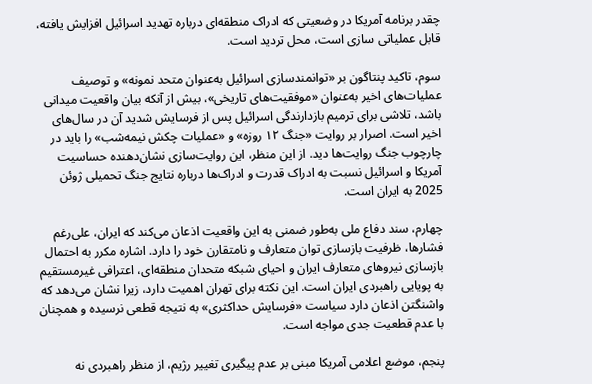چقدر برنامه آمریکا در وضعیتی که ادراک منطقه‌ای درباره تهدید اسرائیل افزایش یافته، قابل عملیاتی سازی است، محل تردید است.

سوم، تاکید پنتاگون بر «توانمندسازی اسرائیل به‌عنوان متحد نمونه» و توصیف عملیات‌های اخیر به‌عنوان «موفقیت‌های تاریخی»، بیش از آنکه بیان واقعیت میدانی باشد، تلاشی برای ترمیم بازدارندگی اسرائیل پس از فرسایش شدید آن در سال‌های اخیر است. اصرار بر روایت «جنگ ۱۲ روزه» و «عملیات چکش نیمه‌شب» را باید در چارچوب جنگ روایت‌ها دید. از این منظر، این روایت‌سازی نشان‌دهنده حساسیت آمریکا و اسرائیل نسبت به ادراک قدرت و ادراک‌ها درباره نتایج جنگ تحمیلی ژوئن 2025 به ایران است.

چهارم، سند دفاع ملی به‌طور ضمنی به این واقعیت اذعان می‌کند که ایران، علی‌رغم فشارها، ظرفیت بازسازی توان متعارف و نامتقارن خود را دارد. اشاره مکرر به احتمال بازسازی نیروهای متعارف ایران و احیای شبکه متحدان منطقه‌ای، اعترافی غیرمستقیم به پویایی راهبردی ایران است. این نکته برای تهران اهمیت دارد، زیرا نشان می‌دهد که واشنگتن اذعان دارد سیاست «فرسایش حداکثری» به نتیجه قطعی نرسیده و همچنان با عدم قطعیت جدی مواجه است.

پنجم، موضع اعلامی آمریکا مبنی بر عدم پیگیری تغییر رژیم، از منظر راهبردی نه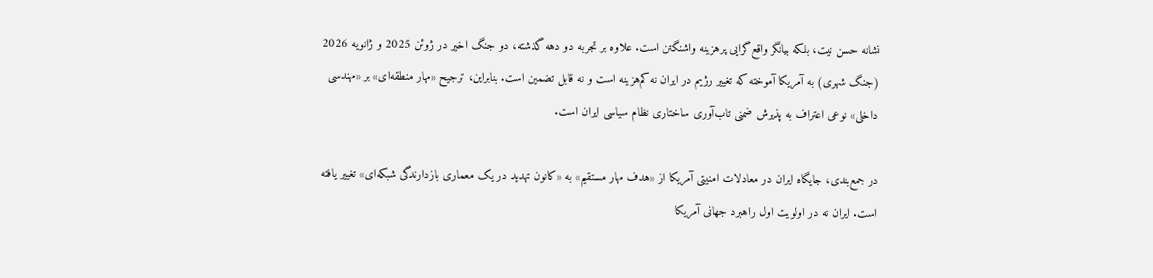نشانه حسن نیت، بلکه بیانگر واقع‌گرایی پرهزینه واشنگتن است. علاوه بر تجربه دو دهه گذشته، دو جنگ اخیر در ژوئن 2025 و ژانویه 2026 (جنگ شهری) به آمریکا آموخته که تغییر رژیم در ایران نه کم‌هزینه است و نه قابل تضمین است. بنابراین، ترجیح «مهار منطقه‌ای» بر «مهندسی داخلی» نوعی اعتراف به پذیرش ضمنی تاب‌آوری ساختاری نظام سیاسی ایران است.

در جمع‌بندی، جایگاه ایران در معادلات امنیتی آمریکا از «هدف مهار مستقیم» به «کانون تهدید در یک معماری بازدارندگی شبکه‌ای» تغییر یافته است. ایران نه در اولویت اول راهبرد جهانی آمریکا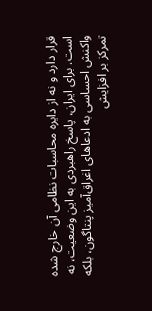قرار دارد و نه از دایره محاسبات نظامی آن خارج شده است. برای ایران، پاسخ راهبردی به این وضعیت، نه واکنش احساسی به ادعاهای اغراق‌آمیز پنتاگون، بلکه تمرکز بر افزایش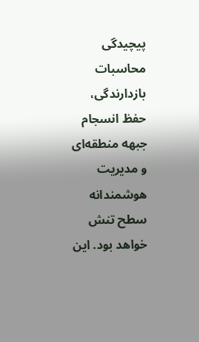پیچیدگی محاسبات بازدارندگی، حفظ انسجام جبهه منطقه‌ای و مدیریت هوشمندانه سطح تنش خواهد بود. این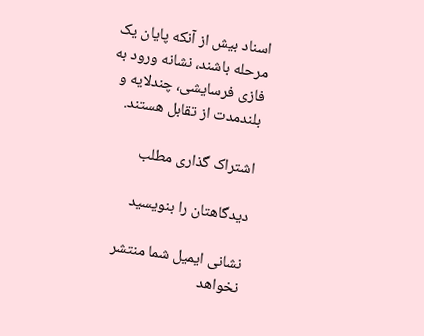اسناد بیش از آنکه پایان یک مرحله باشند، نشانه ورود به فازی فرسایشی، چندلایه و بلندمدت از تقابل هستند.

اشتراک گذاری مطلب

دیدگاهتان را بنویسید

نشانی ایمیل شما منتشر نخواهد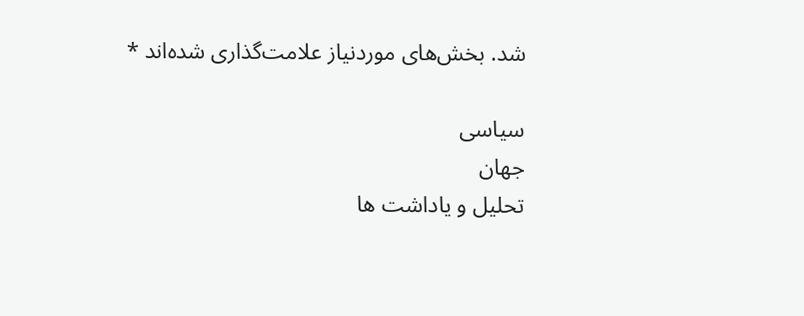شد. بخش‌های موردنیاز علامت‌گذاری شده‌اند *

سیاسی
جهان
تحلیل و یاداشت ها